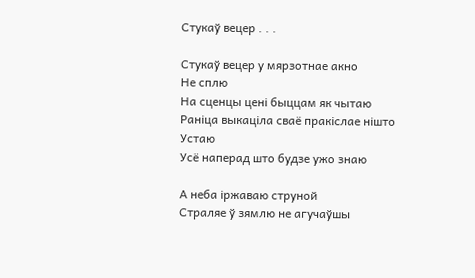Стукаў вецер . . .

Стукаў вецер у мярзотнае акно
Не сплю
На сценцы цені быццам як чытаю
Раніца выкаціла сваё пракіслае нішто
Устаю
Усё наперад што будзе ужо знаю

А неба іржаваю струной
Страляе ў зямлю не агучаўшы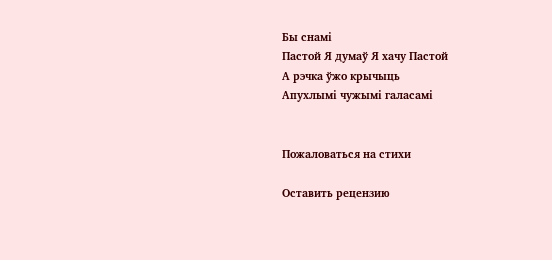Бы снамі
Пастой Я думаў Я хачу Пастой
А рэчка ўжо крычыць
Апухлымі чужымі галасамі


Пожаловаться на стихи

Оставить рецензию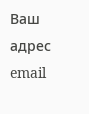Ваш адрес email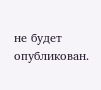не будет опубликован.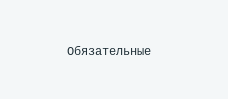Обязательные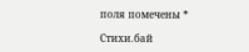поля помечены *

Стихи.бай